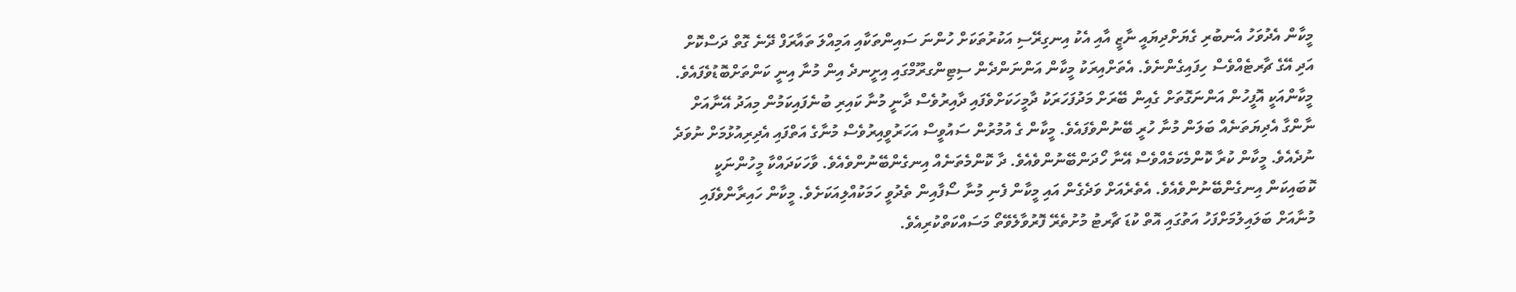މީކާން އެދުވަހު އެނބުރި ގެޔަށްދިޔައީ ނާޒީ އާއި އެކު އިނގިރޭސި އަކުރުތަކަށް ހުންނަ ސައިންތަކާއި އަމިއްލަ ތައާރަފް ދޭނެ ގޮތް ދަސްކޮށް އަދި އޭގެ ޗާރޓެއްވެސް ހިފައިގެންނެވެ. އެތަށްއިރަކު މީކާން އަންނަންދެން ސިޓިންގރޫމްގައި އިށީނދެ އިން މުނާ އިނީ ކަންތަށްބޮޑުވެފައެވެ. މީކާންއަކީ އޮފީހުން އަންނަގޮތަށް ގެއިން ބޭރަށް މަދުފަހަރަކު ދާމީހަކަށްވެފައި ދާއިރުވެސް ދާނީ މުނާ ކައިރި ބުނެފައިކަމުން މިއަދު އޭނާއަށް ނާންގާ އެދިޔަތަނެއް ބަލަން މުނާ ހުރީ ބޭނުންވެފައެވެ. މީކާން ގެ އުމުރުން ސައުވީސް އަހަރުވީއިރުވެސް މުނާގެ އަތްފައި އެދިރިއުޅުމަށް ނުވަދެ ނުދެއެވެ. މީކާން ކުރާ ކޮންމެކަމެއްވެސް އޭނާ ހޯދަންބޭނުންވެއެވެ. ދާ ކޮންމެތަނެއް އިނގެންބޭނުންވެއެވެ. ވާހަކަދައްކާ މީހުންނަކީ ކޮބައިކަން އިނގެންބޭނުންވެއެވެ. އެތެރެއަށް ވަދެގެން އައި މީކާން ފެނި މުނާ ސޯފާއިން ތެދުވީ ހަމަކުއްލިއަކަށެވެ. މީކާން ހައިރާންވެފައި މުނާއަށް ބަލައިލުމަށްފަހު އަތުގައި އޮތް ކުޑަ ޗާރޓު މުށުތެރޭ ފޮރުވާލެވޭތޯ މަސައްކަތްކުރިއެވެ.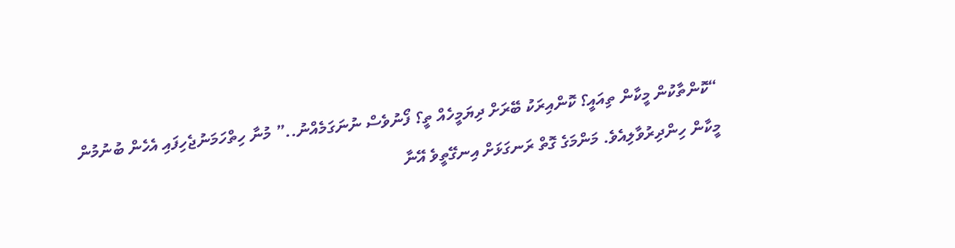“ކޮންތާކުން މީކާން ތިއައީ؟ ކޮންއިރަކު ބޭރަށް ދިޔަމީހެއް ތީ؟ ފޯނުވެސް ނުނަގަމެއްނު..” މުނާ ހިތްހަމަނުޖެހިފައި އެހެން ބުނުމުން މީކާން ހިންދިރުވާލިއެވެ. މަންމަގެ ގޮތް ރަނގަޅަށް އިނގޭތީވެ އޭނާ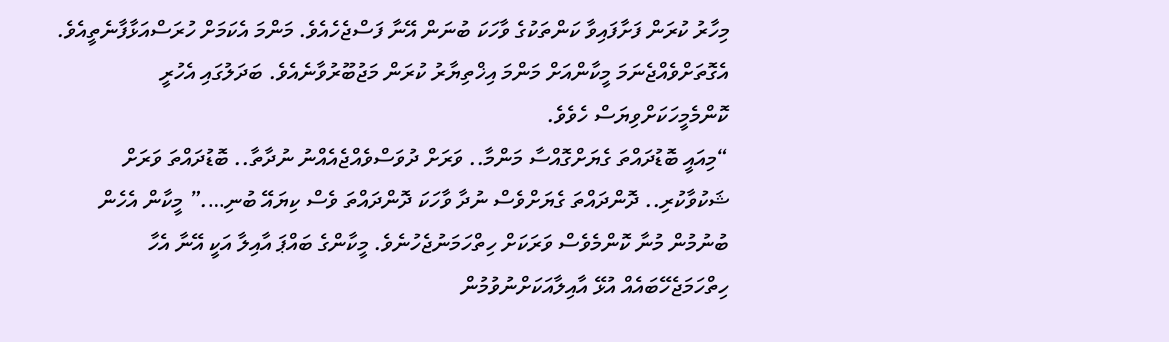މިހާރު ކުރަން ފަށާފައިވާ ކަންތަކުގެ ވާހަކަ ބުނަން އޭނާ ފަސްޖެހެއެވެ. މަންމަ އެކަމަށް ހުރަސްއަޅާފާނެތީއެވެ. އެގޮތަށްވެއްޖެނަމަ މީކާންއަށް މަންމަ އިޚްތިޔާރު ކުރަން މަޖުބޫރުވާނެއެވެ. ބަދަލުގައި އެހުރީ ކޮންމެމީހަކަށްވިޔަސް ހެވެވެ.
“މިއައީ ބޮޑުދައްތަ ގެޔަށްގޮއްސާ މަންމާ.. ވަރަށް ދުވަސްވެއްޖެއެއްނު ނުދާތާ.. ބޮޑުދައްތަ ވަރަށް ޝަކުވާކުރި.. ދޮންދައްތަ ގެޔަށްވެސް ނުދާ ވާހަކަ ދޮންދައްތަ ވެސް ކިޔައޭ ބުނި….” މީކާން އެހެން ބުނުމުން މުނާ ކޮންމެވެސް ވަރަކަށް ހިތްހަމަނުޖެހުނެވެ. މީކާންގެ ބައްޕަ އާއިލާ އަކީ އޭނާ އެހާ ހިތްހަމަޖެހޭބައެއް އުޅޭ އާއިލާއަކަށްނުވުމުން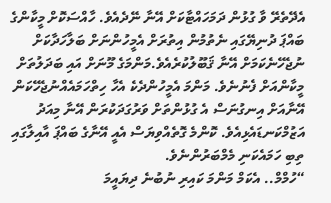އެދޭތެރޭ ވާ ގުޅުން ދަމަހައްޓާކަށް އޭނާ ނޭދެއެވެ. ހާއްސަކޮށް މީކާންގެ ބައްޕަ ދުނިޔޭގައި ނެތުމުން އިތުރަށް އެމީހުންނަށް ބަލާހަދާކަށް ނުޖެހޭނެކަމަށް އޭނާ ޤަބޫލުކުރެއެވެ.މަންމަގެ މޫނަށް އައި ބަދަލުތަށް މީކާންއަށް ފެނުނެވެ. މަންމަ އެމީހުންދެކެ އެހާ ހިތްހަމައެއްނުޖެހޭކަން އޭނާއަށް އިނގުނަސް އެ ގުޅުންތަށް ވަރުގަދަކުރަން އޭނާ މިއަދު އަޒުމްކަނޑައެޅިއެވެ. ކޮންމެ ގޮތެއްވިޔަސް އެއީ އޭނާގެ ބައްޕަ އާއިލާގައި ތިބި ހަމައެކަނި މެމްބަރުންނެވެ.
“ހުމްމް.. އެކަމް މަންމަ ކައިރި ނުބުނެ ދިޔައީމަ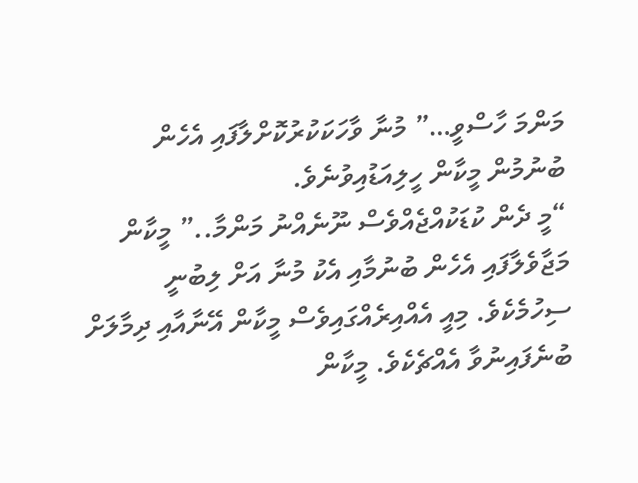މަންމަ ހާސްވީ…” މުނާ ވާހަކަކުރުކޮށްލާފައި އެހެން ބުނުމުން މީކާން ހީލިއަޑުއިވުނެވެ.
“މީ ދެން ކުޑަކުއްޖެއްވެސް ނޫނެއްނު މަންމާ..” މީކާން މަޖާވެލާފައި އެހެން ބުނުމާއި އެކު މުނާ އަށް ލިބުނީ ސިހުމެކެވެ. މިއީ އެއްއިރެއްގައިވެސް މީކާން އޭނާއާއި ދިމާލަށް ބުނެފައިނުވާ އެއްޗެކެވެ. މީކާން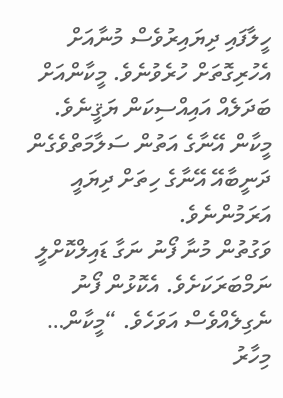ހީލާފައި ދިޔައިރުވެސް މުނާއަށް އެހުރިގޮތަށް ހުރެވުނެވެ. މީކާންއަށް ބަދަލެއް އައިއްސިކަން ޔަޤީނެވެ. މީކާން އޭނާގެ އަތުން ސަލާމަތްވެގެން ދަނީބާއޭ އޭނާގެ ހިތަށް ދިޔައީ އަރަމުންނެވެ.
ވަގުތުން މުނާ ފޯނު ނަގާ ޑައިލްކޮށްލީ ނަމްބަރަކަށެވެ. އެކޮޅުން ފޯނު ނެގިލެއްވެސް އަވަހެވެ. “މީކާން… މިހާރު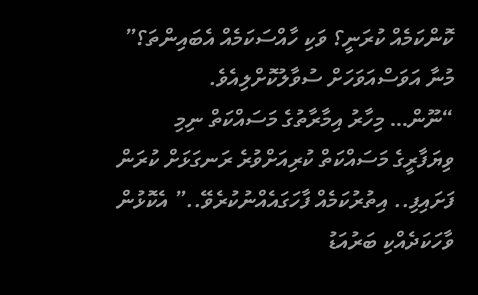ކޮންކަމެއް ކުރަނީ؟ ވަކި ހާއްސަކަމެއް އެބައިންތަ؟” މުނާ އަވަސްއަވަހަށް ސުވާލުކޮށްލިއެވެ.
“ނޫން… މިހާރު އިމާރާތުގެ މަސައްކަތް ނިމި ވިޔަފާރީގެ މަސައްކަތް ކުރިއަށްވުރެ ރަނގަޅަށް ކުރަން ފަށައިފި.. އިތުރުކަމެއް ފާހަގައެއްނުކުރެވޭ..” އެކޮޅުން ވާހަކަދެއްކި ބަރުއަޑު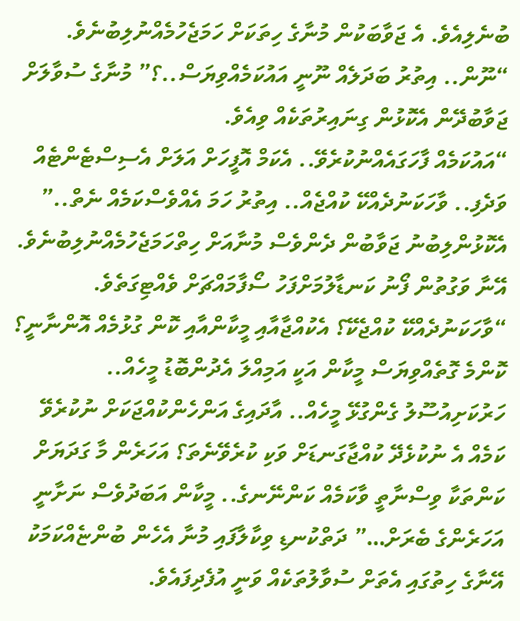ބުނެލިއެވެ. އެ ޖަވާބަކުން މުނާގެ ހިތަކަށް ހަމަޖެހުމެއްނުލިބުނެވެ.
“ނޫން.. އިތުރު ބަދަލެއް ނޫނީ އައުކަމެއްވިޔަސް..؟” މުނާގެ ސުވާލަށް ޖަވާބުދޭން އެކޮޅުން ގިނައިރުތަކެއް ވިއެވެ.
“އައުކަމެއް ފާހަގައެއްނުކުރެވޭ.. އެކަމް އޮފީހަށް އަލަށް އެސިސްޓެންޓެއް ވަދެފި.. ވާހަކަނުދެއްކޭ ކުއްޖެއް.. އިތުރު ހަމަ އެއްވެސްކަމެއް ނެތް..” އެކޮޅުންލިބުނު ޖަވާބުން ދެންވެސް މުނާއަށް ހިތްހަމަޖެހުމެއްނުލިބުނެވެ. އޭނާ ވަގުތުން ފޯނު ކަނޑާލުމަށްފަހު ސޯފާމައްޗަށް ވެއްޓިގަތެވެ.
“ވާހަކަނުދެއްކޭ ކުއްޖެކޭ؟ އެކުއްޖާއާއި މީކާންއާއި ކޮން ގުޅުމެއް އޮންނާނީ؟ ކޮންމެ ގޮތެއްވިޔަސް މީކާން އަކީ އަމިއްލަ އެދުންބޮޑު މީހެއް.. ހަރުކަށިއުސޫލު ގެންގުޅޭ މީހެއް.. އާދައިގެ އަންހެންކުއްޖަކަށް ނުކުރެވޭ ކަމެއް އެ ނުކުޅެދޭ ކުއްޖާގަނޑަށް ވަކި ކުރެވޭނެތަ؟ އަހަރެން މާ ގަދަޔަށް ކަންތަކާ ވިސްނާތީ ވާކަމެއް ކަންނޭނގެ.. މީކާން އަބަދުވެސް ނަށާނީ އަހަރެންގެ ބެރަށް…” ދަތްކުނޑި ވިކާލާފައި މުނާ އެހެން ބުންޏެއްކަމަކު އޭނާގެ ހިތުގައި އެތަށް ސުވާލުތަކެއް ވަނީ އުފެދިފައެވެ.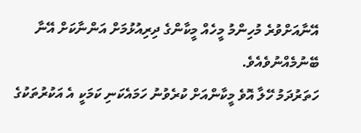އޭނާއަށްވުރެ މުހިންމު މީހެއް މީކާންގެ ދިރިއުޅުމަށް އަންނާކަށް އޭނާ ބޭނުމެއްނުވެއެވެ.
ހަތަރުދަމު ހޭލާ އޮވެ މީކާންއަށް ކުރެވުނު ހަމައެކަނި ކަމަކީ އެ އަކުރުތަކުގެ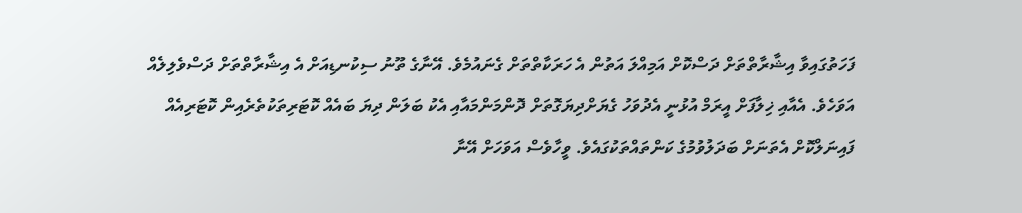ފަހަތުގައިވާ އިޝާރާތްތަށް ދަސްކޮށް އަމިއްލަ އަތުން އެ ހަރަކާތްތަށް ގެނައުމެވެ. އޭނާގެ ތޫނު ސިކުނޑިއަށް އެ އިޝާރާތްތަށް ދަސްވެލިލެއް އަވަހެވެ. އެއާއި ޚިލާފަށް އީރަމް އުޅުނީ އެދުވަހު ގެޔަށްދިޔަގޮތަށް ދޮންމަންމައާއި އެކު ބަލަން ދިޔަ ބައެއް ކޮޓަރިތަކުތެރެއިން ކޮޓަރިއެއް ފައިނަލްކޮށް އެތަނަށް ބަދަލުވުމުގެ ކަންތައްތަކުގައެވެ. ވީހާވެސް އަވަހަށް އޭނާ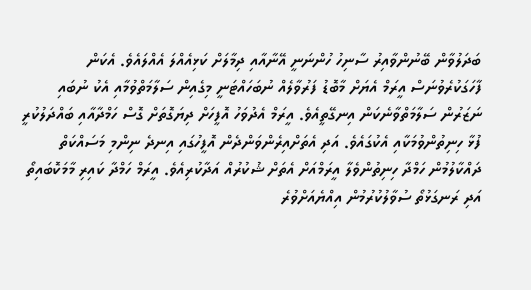ބަދަލުވާން ބޭނުންވާއިރު ސާނިހު ހުންނަނީ އޭނާއާއި ދިމާލަށް ކަޅިއެއްލަ އެއްލައެވެ. އެކަން ފާހަގަކުރެވުނަސް އީރަމް އެޔަށް މާބޮޑު ފަރުވާލެއް ނުބަހައްޓަނީ މިގެއިން ސަލާމަތްވުމާއި އެކު ނުބައި ނަޒަރުން ސަލާމަތްވާނެކަން އިނގޭތީއެވެ. އީރަމް އެދުވަހު އޮފީހަށް ދިޔަގޮތަށް ގޮސް ހަމްދާއާއި ބައްދަލުކުރީ ފުޅާ ހިނިތުންވުމަކާއި އެކުގައެވެ. އަދި އެތަށްއިރެންވަންދެން އޮފީހުގައި އިނދެ ނިންމި މަސައްކަތް ދައްކާލުމުން ހަމްދާ ހިނިތުންވެލާ އީރަމްއަށް އެތަށް ޝުކުރުއް އަދާކުރިއެވެ. އީރަމް ހަމްދާ ކައިރި މާމަކޮބައިތޯ އަދި ރަނގަޅުތޯ ސުވާލުކުރުމުން އިއްޔެއަށްވުރެ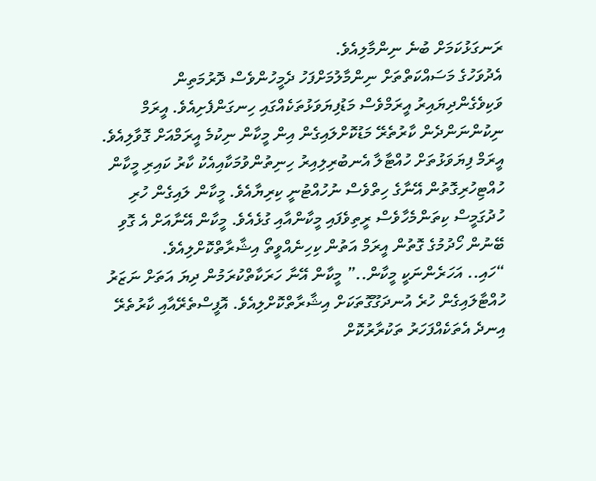ރަނގަޅުކަމަށް ބުނެ ނިންމާލިއެވެ.
އެދުވަހުގެ މަސައްކަތްތަށް ނިންމާލުމަށްފަހު ދެމީހުންވެސް ދޮރުމަތިން ވަކިވެގެންދިޔައިރު އީރަމްވެސް މަޑުފިޔަވަޅުތަކެއްގައި ހިނގަންފެށިއެވެ. އީރަމް ނިކުންނަންދެން ކާރުތެރޭ މަޑުކޮށްލައިގެން އިން މީކާން ނިކުމެ އީރަމްއަށް ގޮވާލިއެވެ. އީރަމް ފިޔަވަޅުތަށް ހުއްޓާލާ އެނބުރިލިއިރު ހިނިތުންވުމަކާއިއެކު ކާރު ކައިރި މީކާން ހުއްޓިހުރިގޮތުން އޭނާގެ ހިތްވެސް ނުހުއްޓުނީ ކިރިޔާއެވެ. މީކާން ލައިގެން ހުރި ހުދުގަމީސް ކިތަންމެހާވެސް ރީތިވެފައި މީކާންއާއި ގުޅެއެވެ. މީކާން އޭނާއަށް އެ ގޮވި ބޭނުން ހޯދުމުގެ ގޮތުން އީރަމް އަތުން ކިހިނެއްވީތޯ އިޝާރާތްކޮށްލިއެވެ.
“ހައި.. އަހަރެންނަކީ މީކާން..” މީކާން އޭނާ ހަރަކާތްކުރަމުން ދިޔަ އަތަށް ނަޒަރު ހުއްޓާލައިގެން ހުރެ އުނދަގޫގޮތަކަށް އިޝާރާތްކޮށްލިއެވެ. އޮފީސްތެރޭއާއި ކާރުތެރޭ އިނދެ އެތަކެއްފަހަރު ތަކުރާރުކޮށް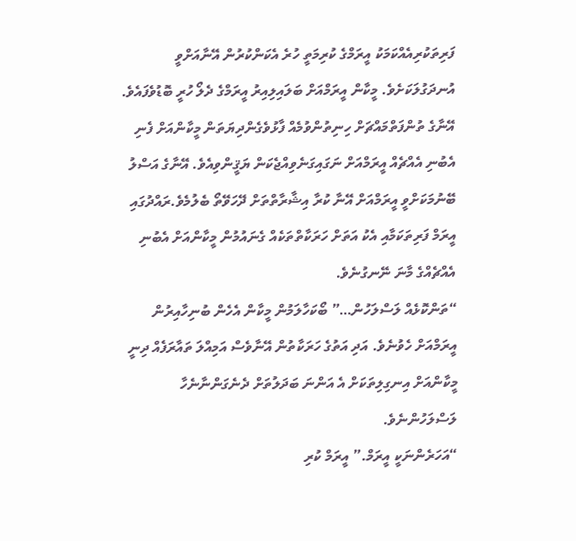ފަރިތަކުރިއެއްކަމަކު އީރަމްގެ ކުރިމަތީ ހުރެ އެކަންކުރުން އޭނާއަށްވީ އުނދަގުލަކަށެވެ. މީކާން އީރަމްއަށް ބަލައިލިއިރު އީރަމްގެ ދެލޯ ހުރީ ބޮޑުވެފައެވެ. އޭނާގެ ތުންފަތްމައްޗަށް ހިނިތުންވުމެއް ފާޅުވެގެންދިޔަތަން މީކާންއަށް ފެނި އެބުނި އެއްޗެއް އީރަމްއަށް ނަގައިގަނެވިއްޖެކަން ޔަޤީންވިއެވެ. އޭނާގެ އަސްލު ބޭނުމަކަށްވީ އީރަމްއަށް އޭނާ ކުރާ އިޝާރާތްތަށް ދޭހަވޭތޯ ބެލުމެވެ.ރައްދުގައި އީރަމް ފަރިތަކަމާއި އެކު އަތަށް ހަރަކާތްތަކެއް ގެނައުމުން މީކާންއަށް އެބުނި އެއްޗެއްގެ މާނަ ނޭނގުނެވެ.
“ތަންކޮޅެއް ލަސްލަހުން…” ބޯކަހާލަމުން މީކާން އެހެން ބުނިހާއިރުން އީރަމްއަށް ހެވުނެވެ. އަދި އަތުގެ ހަރަކާތުން އޭނާވެސް އަމިއްލަ ތައާރަފެއް ދިނީ މީކާންއަށް އިނގިލިތަކަށް އެ އަންނަ ބަދަލުތަށް ދެނެގަންނާނެހާ ލަސްލަހުންނެވެ.
“އަހަރެންނަކީ އީރަމް.” އީރަމް ކުރި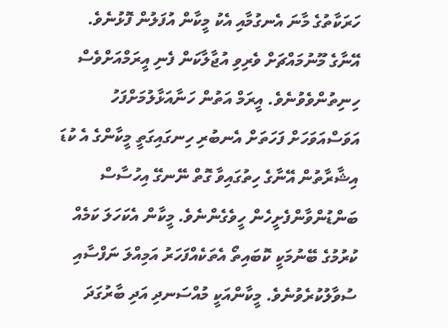ހަރަކާތުގެ މާނަ އެނގުމާއި އެކު މީކާން އުފަލުން ފޮޅުނެވެ. އޭނާގެ މޫނުމައްޗަށް ވެރިވި އުޖާލާކަން ފެނި އީރަމްއަށްވެސް ހިނިތުންވެވުނެވެ. އީރަމް އަތުން ހަނާއަޅާލުމަށްފަހު އަވަސްއަވަހަށް ފަހަތަށް އެނބުރި ހިނގައިގަތީ މީކާންގެ އެ ކުޑަ އިޝާރާތުން އޭނާގެ ހިތުގައިވާ ގޮތް ނޭނގޭ އިހުސާސް ބަންޑުންވާންފެށީހެން ހީވެގެންނެވެ. މީކާން އެކަހަލަ ކަމެއް ކުރުމުގެ ބޭނުމަކީ ކޮބައިތޯ އެތަކެއްފަހަރު އަމިއްލަ ނަފްސާއި ސުވާލުކުރެވުނެވެ. މީކާންއަކީ މުއްސަނދި އަދި ބާރުގަދަ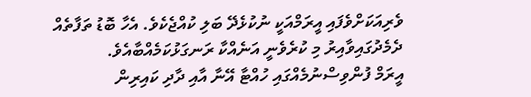ވެރިއަކަށްވެފައި އީރަމްއަކީ ނުކުޅެދޭ ބަލި ކުއްޖެކެވެ. އެހާ ބޮޑު ތަފާތެއް ދެމެދުގައިވާއިރު މި ކުރެވެނީ އަނެއްކާ ރަނގަޅުކަމެއްބާއެވެ.
އީރަމް ފުންވިސްނުމެއްގައި ހުއްޓާ އޭނާ އާއި ދާދި ކައިރިން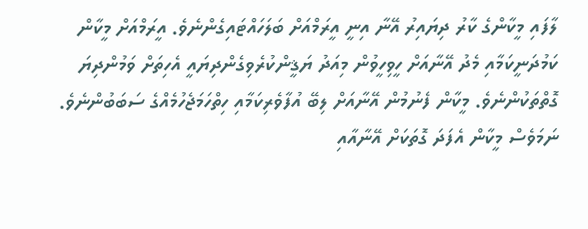ލާފައި މީކާންގެ ކާރު ދިޔައިރު އޭނާ އިނީ އީރަމްއަށް ބަލަހައްޓައިގެންނެވެ. އީރަމްއަށް މީކާން ކަމުދަނީކަމާއި މެދު އޭނާއަށް ހީވިހީވުން މިއަދު ޔަޤީންކުރެވިގެންދިޔައީ އެހިތަށް ވަމުންދިޔަ ގޮތްތަކުންނެވެ. މީކާން ފެނުމުން އޭނާއަށް ލިބޭ އުފާވެރިކަމާއި ހިތްހަމަޖެހުމެއްގެ ސަބަބުންނެވެ. ނަމަވެސް މީކާން އެފަދަ ގޮތަކަށް އޭނާއާއި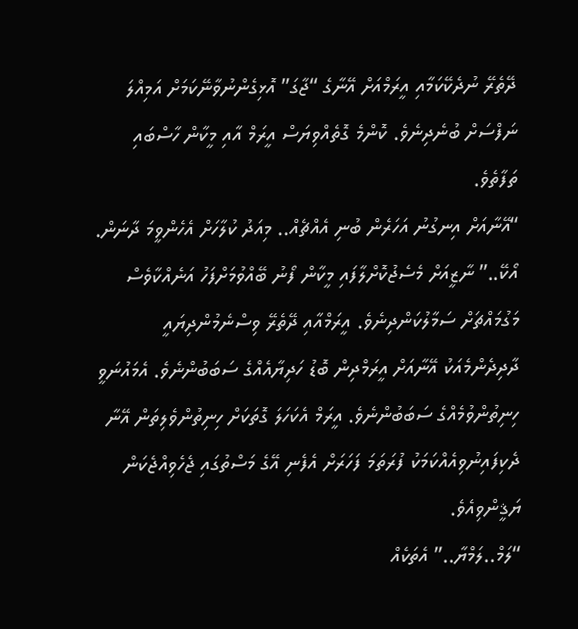ދޭތެރޭ ނުދެކޭކަމާއި އީރަމްއަށް އޭނާގެ “ޖާގަ” އޮޅިގެންނުވާނޭކަމަށް އަމިއްލަ ނަފްސަށް ބުނެދިނެވެ. ކޮންމެ ގޮތެއްވިޔަސް އީރަމް އާއި މީކާން ހާސްބައި ތަފާތެވެ.
“އޭނާއަށް އިނގުނު އަހަރެން ބުނި އެއްޗެއް.. މިއަދު ކުލާހަށް އެހެންވީމަ ދާނަން. އޯކޭ..” ނާޒީއަށް މެސެޖުކޮށްލާފައި މީކާން ފޯނު ބޭއްވުމަށްފަހު އަނެއްކާވެސް މަގުމައްޗަށް ސަމާލުކަންދިނެވެ. އީރަމްއާއި ދޭތެރޭ ވިސްނެމުންދިޔައީ ދާދިދެންމެއަކު އޭނާއަށް އީރަމްދިން ބޮޑު ހަދިޔާއެއްގެ ސަބަބުންނެވެ. އެމައުނަވީ ހިނިތުންވުމެއްގެ ސަބަބުންނެވެ. އީރަމް އެކަހަލަ ގޮތަކަށް ހިނިތުންވެލިތަން އޭނާ ދެކިފައިނުވިއެއްކަމަކު ފުރަތަމަ ފަހަރަށް އެފެނި އޭގެ މަސްތުގައި ޖެހެވިއްޖެކަން ޔަޤީންވިއެވެ.
“ލަމް..ލަމްޔާ..” އެތަކެއް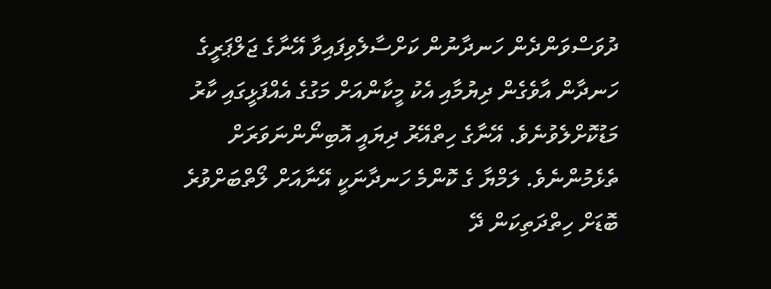ދުވަސްވަންދެން ހަނދާނުން ކަށްސާލެވިފައިވާ އޭނާގެ ޖަލްޕަރީގެ ހަނދާން އާވެގެން ދިޔުމާއި އެކު މީކާންއަށް މަގުގެ އެއްފަޅީގައި ކާރު މަޑުކޮށްލެވުނެވެ. އޭނާގެ ހިތްއޭރު ދިޔައީ އޮބިނޯންނަވަރަށް ތެޅެމުންނެވެ. ލަމްޔާ ގެ ކޮންމެ ހަނދާނަކީ އޭނާއަށް ލޯތްބަށްވުރެ ބޮޑަށް ހިތްދަތިކަން ދޭ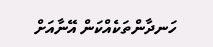ހަނދާންތަކެއްކަން އޭނާއަށް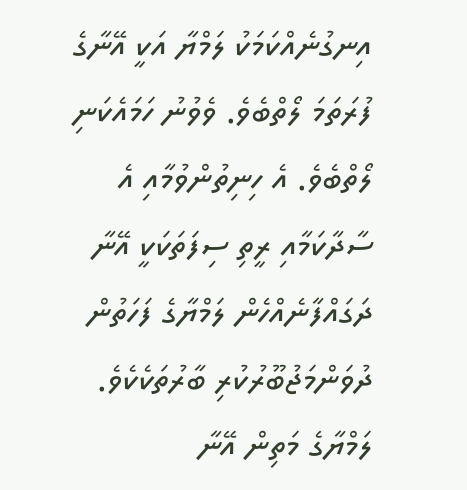އިނގުނެއްކަމަކު ލަމްޔާ އަކީ އޭނާގެ ފުރަތަމަ ލޯތްބެވެ. ވެވުނު ހަމައެކަނި ލޯތްބެވެ. އެ ހިނިތުންވުމާއި އެ ސާދާކަމާއި ރީތި ސިފަތަކަކީ އޭނާ ދަގައްފާނެއްހެން ލަމްޔާގެ ފަހަތުން ދުވަންމަޖުބޫރުކުރި ބާރުތަކެކެވެ. ލަމްޔާގެ މަތިން އޭނާ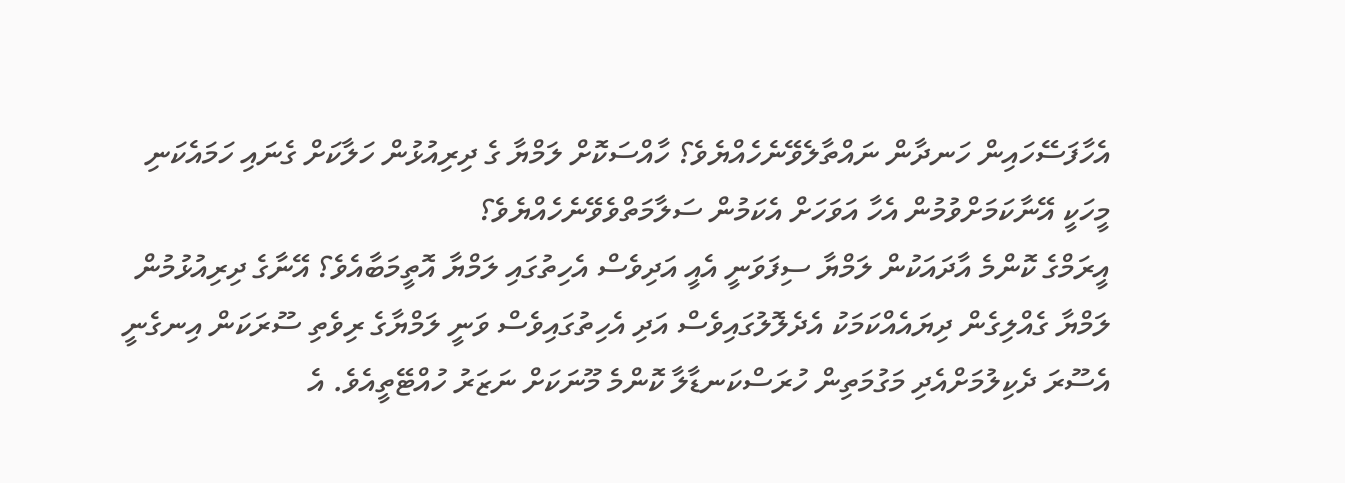އެހާފަސޭހައިން ހަނދާން ނައްތާލެވޭނެހެއްޔެވެ؟ ހާއްސަކޮށް ލަމްޔާ ގެ ދިރިއުޅުން ހަލާކަށް ގެނައި ހަމައެކަނި މީހަކީ އޭނާކަމަށްވުމުން އެހާ އަވަހަށް އެކަމުން ސަލާމަތްވެވޭނެހެއްޔެވެ؟
އީރަމްގެ ކޮންމެ އާދައަކުން ލަމްޔާ ސިފަވަނީ އެއީ އަދިވެސް އެހިތުގައި ލަމްޔާ އޮތީމަބާއެވެ؟ އޭނާގެ ދިރިއުޅުމުން ލަމްޔާ ގެއްލިގެން ދިޔައެއްކަމަކު އެދެލޮލުގައިވެސް އަދި އެހިތުގައިވެސް ވަނީ ލަމްޔާގެ ރިވެތި ސޫރަކަން އިނގެނީ އެސޫރަ ދެކިލުމަށްއެދި މަގުމަތިން ހުރަސްކަނޑާލާ ކޮންމެ މޫނަކަށް ނަޒަރު ހުއްޓޭތީއެވެ. އެ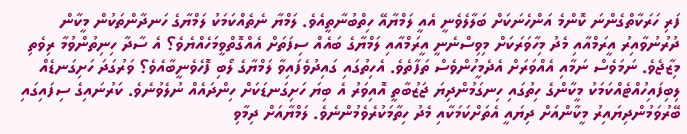ފަރި ހަރަކާތްގެންނަ ކޮންމެ އަންހެނަކަށް ބަލާލެވެނީ އެއީ ލަމްޔާއޭ ހިތްބުނާތީއެވެ. ލަމްޔާ ނެތެއްކަމަކު ލަމްޔާގެ ހަނދާންތަކުން މީކާން ދުރުނުވާއިރު އީރަމްއާއި މެދު މިހާވަރަކަށް މިވިސްނެނީ އީރަމްއާއި ލަމްޔާގެ ބައެއް ސިފަތަށް އެއްގޮތްވީމަހެއްޔެވެ؟ އެ ސާދާ ހިނިތުންވުމާ ރިވެތި މިޒާޖެވެ. ނަމަވެސް ނަމާއި އެއްވަރަށް އެދެމީހުންވެސް ތަފާތެވެ. އެހިތުގައި ގައިދުވެފައިވާ ލަމްޔާގެ ލޯބި ފޮހެވެނީބާއެވެ؟ ވަރުގަދަ ހަށިގަނޑެއް ލިބިފައިހުއްޓެއްކަމަކު މީކާންގެ ހިތުގައި ހިނގަމުންދިޔަ ޖަޒުބާތީ އޮއިވަރު އެ ބިޔަ ހަށިގަނޑަކަށް ހިންދައެއް ނުލެވުނެވެ. ކަރުނައިގެ ސިފައިގައި ބޭރުވަމުންދިޔައިރު މީކާންއަށް ދިޔައީ އެތަށްކަމަކާއި މެދު ހިތާމަކުރެވެމުންނެވެ. ލަމްޔާއަށް ދިމާވި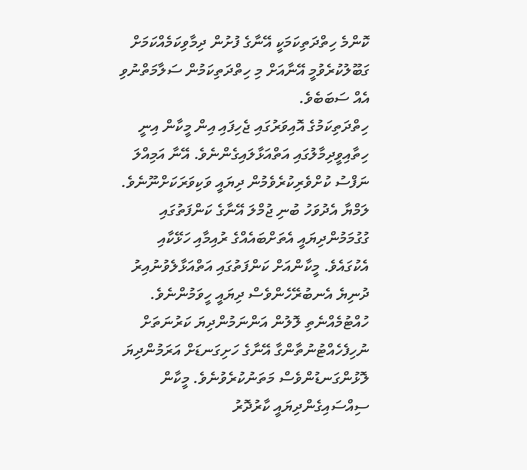ކޮންމެ ހިތްދަތިކަމަކީ އޭނާގެ ފުށުން ދިމާވިކަމެއްކަމަށް ގަބޫލުކުރެވުމީ އޭނާއަށް މި ހިތްދަތިކަމުން ސަލާމަތްނުވި އެއް ސަބަބެވެ.
ހިތްދަތިކަމުގެ އޮއިވަރުގައި ޖެހިފައި އިން މީކާން އިނީ ހިތާއިވީދިމާލުގައި އަތްއަޅާލައިގެންނެވެ. އޭނާ އަމިއްލަ ނަފްސު ކުށްވެރިކުރެވެމުން ދިޔައީ ވަކިވަރަކަށްނޫނެވެ. ލަމްޔާ އެދުވަހު ބުނި ޖުމްލަ އޭނާގެ ކަންފަތުގައި ގުގުމަމުންދިޔައީ އެތަށްބައެއްގެ ރުއިމާއި ހަޅޭކާއި އެކުގައެވެ. މީކާންއަށް ކަންފަތުގައި އަތްއަޅާލެވުނުއިރު ދުނިޔެ އެނބުރޭހެންވެސް ދިޔައީ ހީވަމުންނެވެ. ހުއްޓުމެއްނެތި ލޮލުން އަންނަމުންދިޔަ ކަރުނަތަށް ނުހިފެހެއްޓުނުތާންގާ އޭނާގެ ހަށިގަނޑަށް އަރަމުންދިޔަ ލޮޅުންގަނޑުންވެސް މަތަނުކުރެވުނެވެ. މީކާން ސިއްސައިގެންދިޔައީ ކާރުދޮރު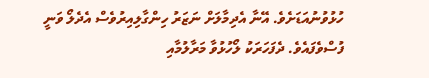ހުޅުވުނުއަޑަށެވެ. އޭނާ އެދިމާލަށް ނަޒަރު ހިންގާލިއިރުވެސް އެދެލޯ ވަނީ ފުސްވެފައެވެ. ދެފަހަރަކު ލޯހުޅުވާ މަރާލުމާއި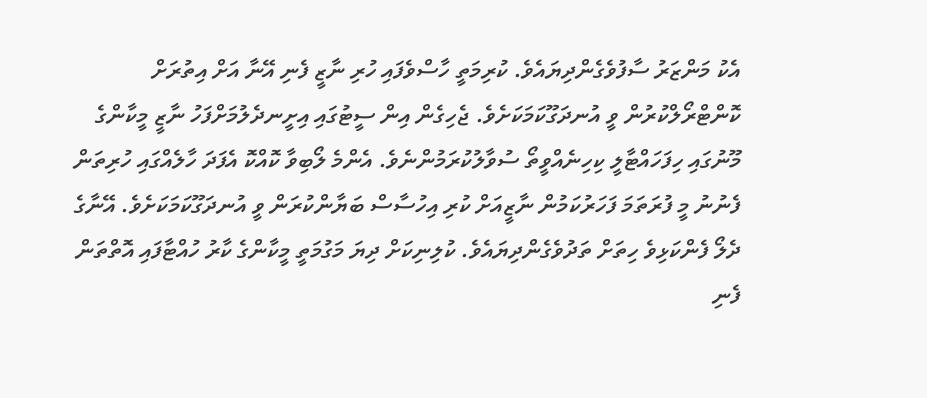އެކު މަންޒަރު ސާފުވެގެންދިޔައެވެ. ކުރިމަތީ ހާސްވެފައި ހުރި ނާޒީ ފެނި އޭނާ އަށް އިތުރަށް ކޮންޓްރޯލްކުރުން ވީ އުނދަގޫކަމަކަށެވެ. ޖެހިގެން އިން ސީޓުގައި އިށީނދެލުމަށްފަހު ނާޒީ މީކާންގެ މޫނުގައި ހިފަހައްޓާލީ ކިހިނެއްވީތޯ ސުވާލުކުރަމުންނެވެ. އެންމެ ލޯބިވާ ކޮއްކޮ އެފަދަ ހާލެއްގައި ހުރިތަން ފެނުނު މީ ފުރަތަމަ ފަހަރުކަމުން ނާޒީއަށް ކުރި އިހުސާސް ބަޔާންކުރަން ވީ އުނދަގޫކަމަކަށެވެ. އޭނާގެ ދެލޯ ފެންކަޅިވެ ހިތަށް ތަދުވެގެންދިޔައެވެ. ކުލިނިކަށް ދިޔަ މަގުމަތީ މީކާންގެ ކާރު ހުއްޓާފައި އޮތްތަން ފެނި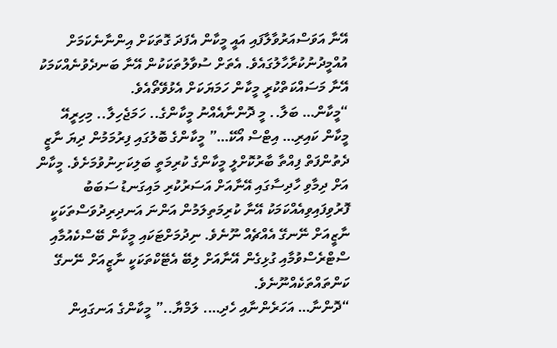އޭނާ އަވަސްއަރުވާލާފައި އައީ މީކާން އެފަދަ ގޮތަކަށް އިންނާނެކަމަށް އުއްމީދުނުކުރާހާލުގައެވެ. އެތަށް ސުވާލުތަކަކުން އޭނާ ބަނދެވުނެއްކަމަކު އޭނާ މަސައްކަތްކުރީ މީކާން ހަމަޔަކަށް އެޅުވޭތޯއެވެ.
“މީކާން… ބަލާ.. މީ ދޮންނާއެއްނު މީކާންގެ.. ހަމަޖެހިލާ.. މިހިރީއޭ މީކާން ކައިރި… އިޓްސް އޯކޭ…” މީކާންގެ ބޮލުގައި ފިރުމަމުން ދިޔަ ނާޒީ ދެތުންފަތް ފިއްތާ ބާރުކޮށްލީ މީކާންގެ ކުރިމަތީ ބަލިކަށިނުވުމަށެވެ. މީކާން އަށް ދިމާވި ހާދިސާގައި އޭނާއަށް އަސަރުކުރި މައިގަނޑު ސަބަބު ފޮރުވިފައިވިއެއްކަމަކު އޭނާ ކުރިމަތިލަމުން އަންނަ އަނދިރިދުވަސްތަކަކީ ނާޒީއަށް ނޭނގޭ އެއްޗެއް ނޫނެވެ. ނިދުމަށްޓަކައި މީކާން ބޭސްކެއުމާއި ސްޓްރެސްވުމާއި ގުޅިގެން އޭނާއަށް ލިބޭ އެޓޭކްތަކަކީ ނާޒީއަށް ނޭނގޭ ކަންތައްތަކެއްނޫނެވެ.
“ދޮންނާ… އަހަރެންނާއި ހެދި…. ލަމްޔާ..” މީކާންގެ އަނގައިން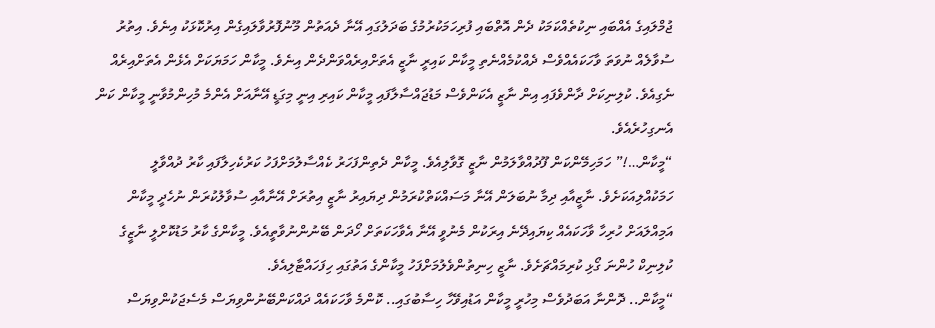ޖުމްލައިގެ އެއްބައި ނިކުތެއްކަމަކު ދެން އޮތްބައި ފުރިހަމަކުރުމުގެ ބަދަލުގައި އޭނާ ދެއަތުން މޫނުފޮރުވާލައިގެން އިރުކޮޅަކު އިނެވެ. އިތުރު ސުވާލެއް ނުވަތަ ވާހަކައެއްވެސް ދެއްކުމެއްނެތި މީކާން ކައިރީ ނާޒީ އެތަށްއިރެއްވަންދެން އިނެވެ. މީކާން ހަމަޔަކަށް އެޅެން އެތަށްއިރެއް ނެގިއެވެ. ކުލިނިކަށް ދާންވެފައި އިން ނާޒީ އެކަންވެސް މަޑުޖައްސާލާފައި މީކާން ކައިރި އިނީ މިގަޑީ އޭނާއަށް އެންމެ މުހިންމުވާނީ މީކާން ކަން އެނގިހުރެއެވެ.
“މީކާން…!” ހަމަހިމޭންކަން ފޫދުއްވާލަމުން ނާޒީ ގޮވާލިއެވެ. މީކާން ދެތިންފަހަރު ކެއްސާލުމަށްފަހު ކަރުކެހިލާފައި ކާރު ދުއްވާލީ ހަމަކުއްލިއަކަށެވެ. ނާޒީއާއި ދިމާ ނުބަލަން އޭނާ މަސައްކަތްކުރަމުން ދިޔައިރު ނާޒީ އިތުރަށް އޭނާއާއި ސުވާލުކުރަން ނުހެދީ މީކާން އަމިއްލައަށް ހުރިހާ ވާހަކައެއް ކިޔައިދޭނެ އިރަކުން މެނުވީ އޭނާ އެވާހަކަތަށް ހޯދަން ބޭނުންނުވާތީއެވެ. މީކާންގެ ކާރު މަޑުކޮށްލީ ނާޒީގެ ކުލިނިކް ހުންނަ ގޯޅި ކުރިމައްޗަށެވެ. ނާޒީ ހިނިތުންވެލުމަށްފަހު މީކާންގެ އަތުގައި ހިފަހައްޓާލިއެވެ.
“މީކާން.. ދޮންނާ އަބަދުވެސް މިހުރީ މީކާން އަޑުއިވޭހާ ހިސާބުގައި.. ކޮންމެ ވާހަކައެއް ދައްކަންބޭނުންވިޔަސް މެސެޖަކުންވިޔަސް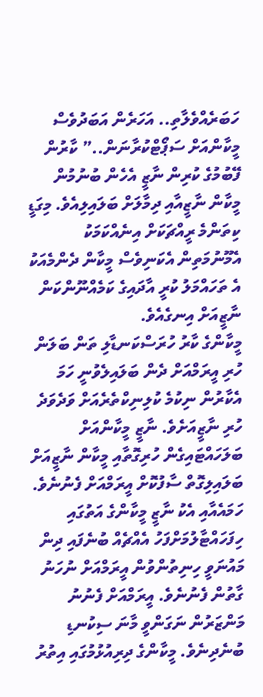ހަބަރެއްވެލާތި.. އަހަރެން އަބަދުވެސް މީކާންއަށް ސަޕޯޓްކުރާނަން..” ކާރުން ފޭބުމުގެ ކުރިން ނާޒީ އެހެން ބުނުމުން މީކާން ނާޒީއާއި ދިމާލަށް ބަލައިލިއެވެ. މިގަޑީ ކިތަންމެ ރީއްޗަކަށް އިނެއްކަމަކު އެމޫނުމަތިން އެކަނިވެސް މީކާން ދެންމެއަކު އެ ތަހައްމަލު ކުރީ އާދައިގެ ކަމެއްނޫންކަން ނާޒީއަށް އިނގެއެވެ.
މީކާންގެ ކާރު ހުރަސްކަނޑާލި ތަން ބަލަން ހުރި އީރަމްއަށް ދެން ބަލައިލެވުނީ ހަމަ އެކާރުން ނިކުމެ ކުލިނިކްތެރެއަށް ވަދެވަދެ ހުރި ނާޒީއަށެވެ. ނާޒީ މީކާންއަށް ބަލަހައްޓައިގެން ހުރިގޮތާއި މީކާން ނާޒީއަށް ބަލައިލިގޮތް ސާފުކޮށް އީރަމްއަށް ފެނުނެވެ. ހަމައެއާއި އެކު ނާޒީ މީކާންގެ އަތުގައި ހިފަހައްޓާލުމަށްފަހު އެއްޗެއް ބުނެފައި ދިން މައުނަވީ ހިނިތުންވުން އީރަމްއަށް ނުހަނު ގާތުން ފެނުނެވެ. އީރަމްއަށް ފެނުނު މަންޒަރުން ނަގަންވީ މާނަ ސިކުނޑި ބުނެދިނެވެ. މީކާންގެ ދިރިއުޅުމުގައި އިތުރު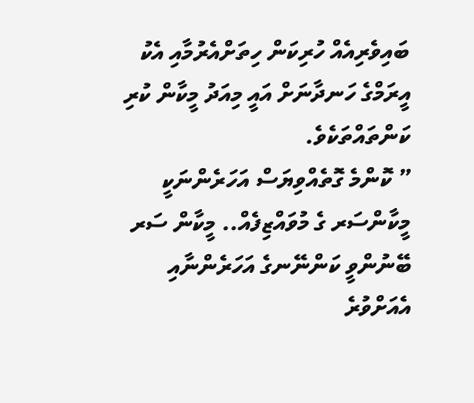ބައިވެރިއެއް ހުރިކަން ހިތަށްއެރުމާއި އެކު އީރަމްގެ ހަނދާނަށް އައީ މިއަދު މީކާން ކުރި ކަންތައްތަކެވެ.
” ކޮންމެ ގޮތެއްވިޔަސް އަހަރެންނަކީ މީކާންސަރ ގެ މުވައްޒިފެއް.. މީކާން ސަރ ބޭނުންވީ ކަންނޭނގެ އަހަރެންނާއި އެއަށްވުރެ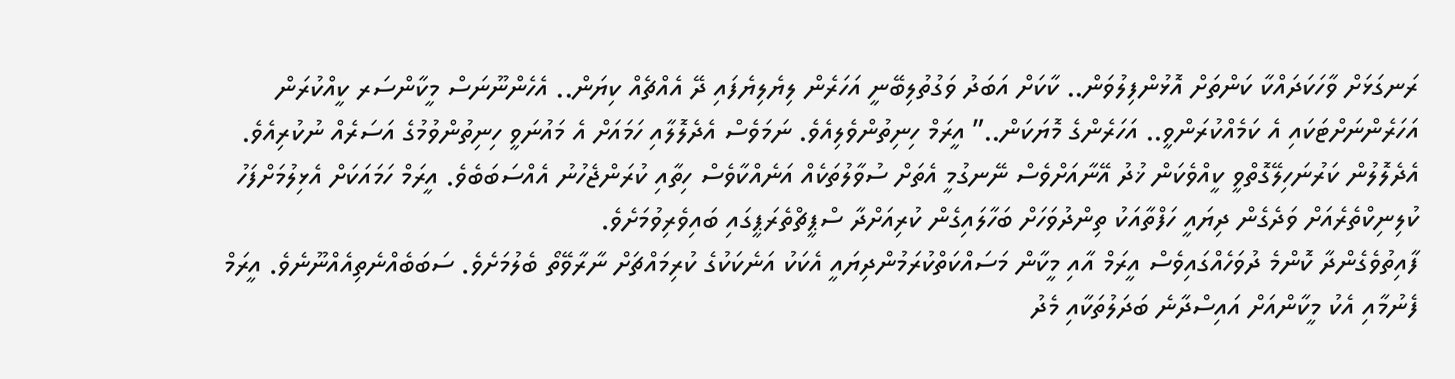ރަނގަޅަށް ވާހަކަދައްކާ ކަންތަށް އޮޅުންފިލުވަން.. ކާކަށް އަބަދު ވަގުތުލިބޭނީ އަހަރެން ލިޔެލިޔެފައި ދޭ އެއްޗެއް ކިޔަން.. އެހެންނޫނަސް މީކާންސަރ ކީއްކުރަން އަހަރެންނަށްޓަކައި އެ ކަމެއްކުރަންވީ.. އަހަރެންގެ މޮޔަކަން..” އީރަމް ހިނިތުންވެލިއެވެ. ނަމަވެސް އެދެލޮލާއި ހަމައަށް އެ މައުނަވީ ހިނިތުންވުމުގެ އަސަރެއް ނުކުރިއެވެ. އެދެލޮލުން ކަރުނަހިލޭގޮތްވީ ކީއްވެކަން ޚުދު އޭނާއަށްވެސް ނޭނގުމީ އެތަށް ސުވާލުތަކެއް އަނެއްކާވެސް ހިތާއި ކުރަންޖެހުނު އެއްސަބަބެވެ. އީރަމް ހަމައަކަށް އެޅިލުމަށްފަހު ކުލިނިކްތެރެއަށް ވަދެގެން ދިޔައީ ހަފްތާއަކު ތިންދުވަހަށް ބަހާލައިގެން ކުރިއަށްދާ ސްޕީޗްތެރަޕީގައި ބައިވެރިވުމަށެވެ.
ފާއިތުވެގެންދާ ކޮންމެ ދުވަހެއްގައިވެސް އީރަމް އާއި މީކާން މަސައްކަތްކުރަމުންދިޔައީ އެކަކު އަނެކަކުގެ ކުރިމައްޗަށް ނާރާވޭތޯ ބެލުމަށެވެ. ސަބަބެއްނެތިއެއްނޫނެވެ. އީރަމް ފެނުމާއި އެކު މީކާންއަށް އައިސްދާނެ ބަދަލުތަކާއި މެދު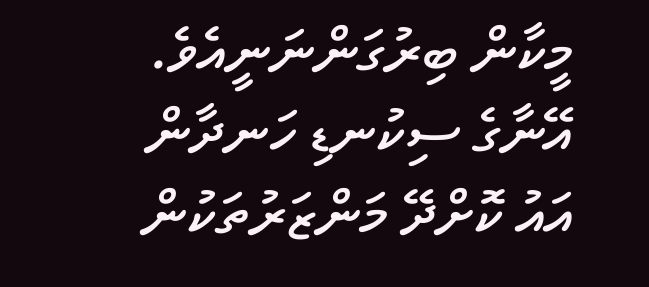މީކާން ބިރުގަންނަނީއެވެ. އޭނާގެ ސިކުނޑި ހަނދާން އައު ކޮށްދޭ މަންޒަރުތަކުން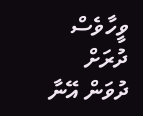ވީހާވެސް ދުރަށް ދުވަން އޭނާ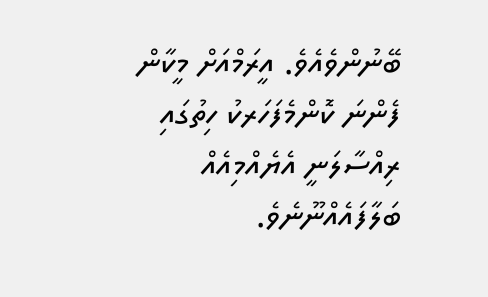ބޭނުންވެއެވެ. އީރަމްއަށް މީކާން ފެންނަ ކޮންމެފަހަރކު ހިތުގައި ރިއްސާލަނީ އެޔެއްމިއެއް ބަލާފައެއްނޫނެވެ.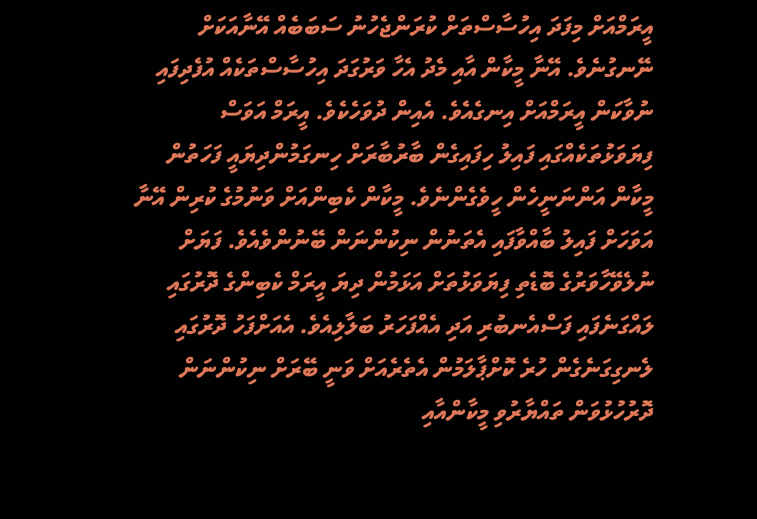އީރަމްއަށް މިފަދަ އިހުސާސްތަށް ކުރަންޖެހުނު ސަބަބެއް އޭނާއަކަށް ނޭނގުނެވެ. އޭނާ މީކާން އާއި މެދު އެހާ ވަރުގަދަ އިހުސާސްތަކެއް އުފެދިފައި ނުވާކަން އީރަމްއަށް އިނގެއެވެ. އެއިން ދުވަހެކެވެ. އީރަމް އަވަސް ފިޔަވަޅުތަކެއްގައި ފައިލު ހިފައިގެން ބާރުބާރަށް ހިނގަމުންދިޔައީ ފަހަތުން މީކާން އަންނަނީހެން ހީވެގެންނެވެ. މީކާން ކެބިންއަށް ވަނުމުގެ ކުރިން އޭނާ އަވަހަށް ފައިލު ބާއްވާފައި އެތަނުން ނިކުންނަން ބޭނުންވެއެވެ. ފަޔަށް ނުލެވޭހާވަރުގެ ބޮޑެތި ފިޔަވަޅުތަށް އަޅަމުން ދިޔަ އީރަމް ކެބިންގެ ދޮރުގައި ލައްގަނެފައި ފަސްއެނބުރި އަދި އެއްފަހަރު ބަލާލިއެވެ. އެއަށްފަހު ދޮރުގައި ލެނގިގަނެގެން ހުރެ ކޮށްޕާލަމުން އެތެރެއަށް ވަނީ ބޭރަށް ނިކުންނަން ދޮރުހުޅުވަން ތައްޔާރުވި މީކާންއާއި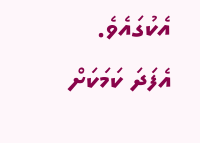އެކުގައެވެ. އެފަދަ ކަމަކަށް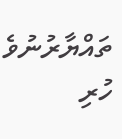ތައްޔާރުނުވެ ހުރި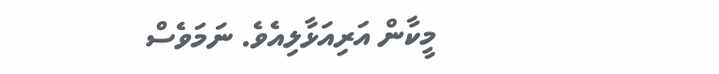މީކާން އަރިއަޅާލިއެވެ. ނަމަވެސް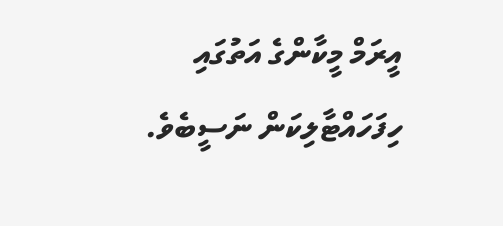އީރަމް މީކާންގެ އަތުގައި ހިފަހައްޓާލިކަން ނަސީބެވެ.